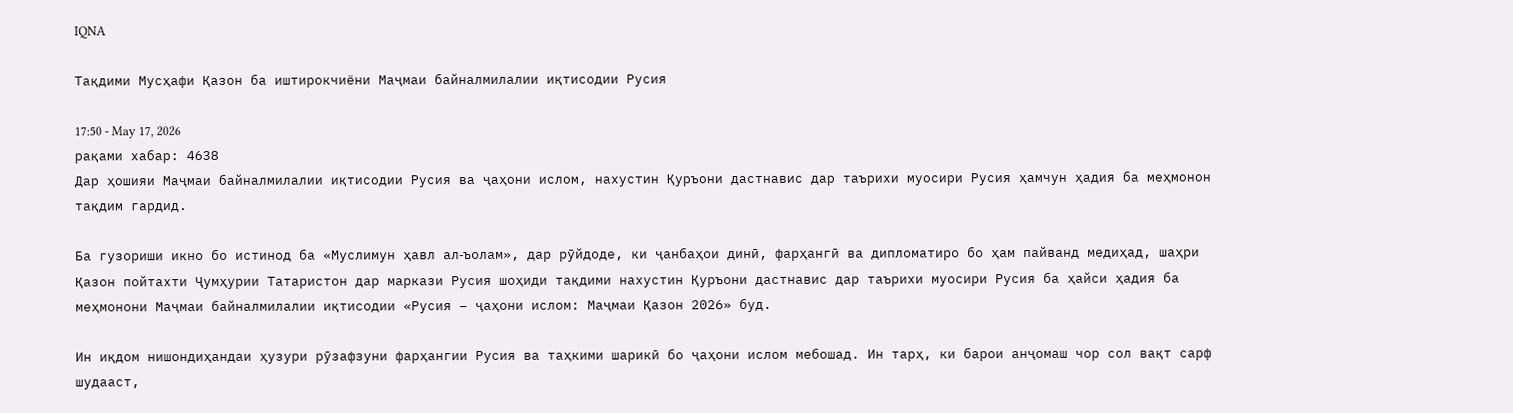IQNA

Тақдими Мусҳафи Қазон ба иштирокчиёни Маҷмаи байналмилалии иқтисодии Русия

17:50 - May 17, 2026
рақами хабар: 4638
Дар ҳошияи Маҷмаи байналмилалии иқтисодии Русия ва ҷаҳони ислом, нахустин Қуръони дастнавис дар таърихи муосири Русия ҳамчун ҳадия ба меҳмонон тақдим гардид.

Ба гузориши икно бо истинод ба «Муслимун ҳавл ал‑ъолам», дар рӯйдоде, ки ҷанбаҳои динӣ, фарҳангӣ ва дипломатиро бо ҳам пайванд медиҳад, шаҳри Қазон пойтахти Ҷумҳурии Татаристон дар маркази Русия шоҳиди тақдими нахустин Қуръони дастнавис дар таърихи муосири Русия ба ҳайси ҳадия ба меҳмонони Маҷмаи байналмилалии иқтисодии «Русия – ҷаҳони ислом: Маҷмаи Қазон 2026» буд.

Ин иқдом нишондиҳандаи ҳузури рӯзафзуни фарҳангии Русия ва таҳкими шарикӣ бо ҷаҳони ислом мебошад. Ин тарҳ, ки барои анҷомаш чор сол вақт сарф шудааст,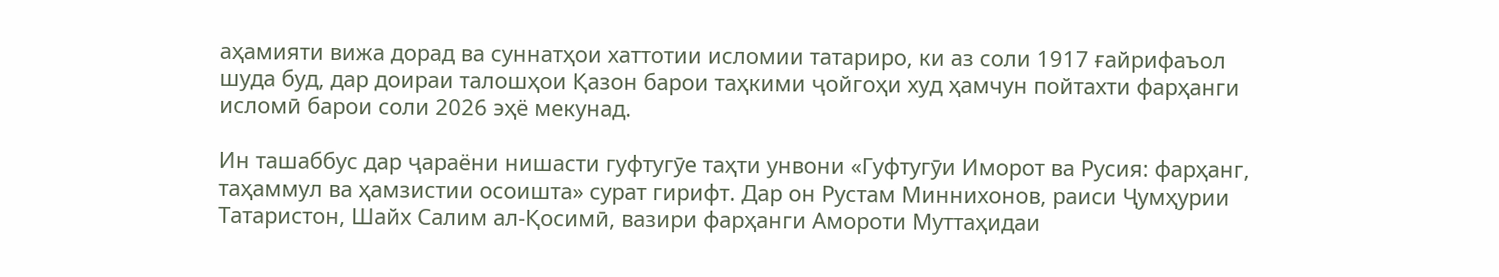аҳамияти вижа дорад ва суннатҳои хаттотии исломии татариро, ки аз соли 1917 ғайрифаъол шуда буд, дар доираи талошҳои Қазон барои таҳкими ҷойгоҳи худ ҳамчун пойтахти фарҳанги исломӣ барои соли 2026 эҳё мекунад.

Ин ташаббус дар ҷараёни нишасти гуфтугӯе таҳти унвони «Гуфтугӯи Иморот ва Русия: фарҳанг, таҳаммул ва ҳамзистии осоишта» сурат гирифт. Дар он Рустам Миннихонов, раиси Ҷумҳурии Татаристон, Шайх Салим ал‑Қосимӣ, вазири фарҳанги Амороти Муттаҳидаи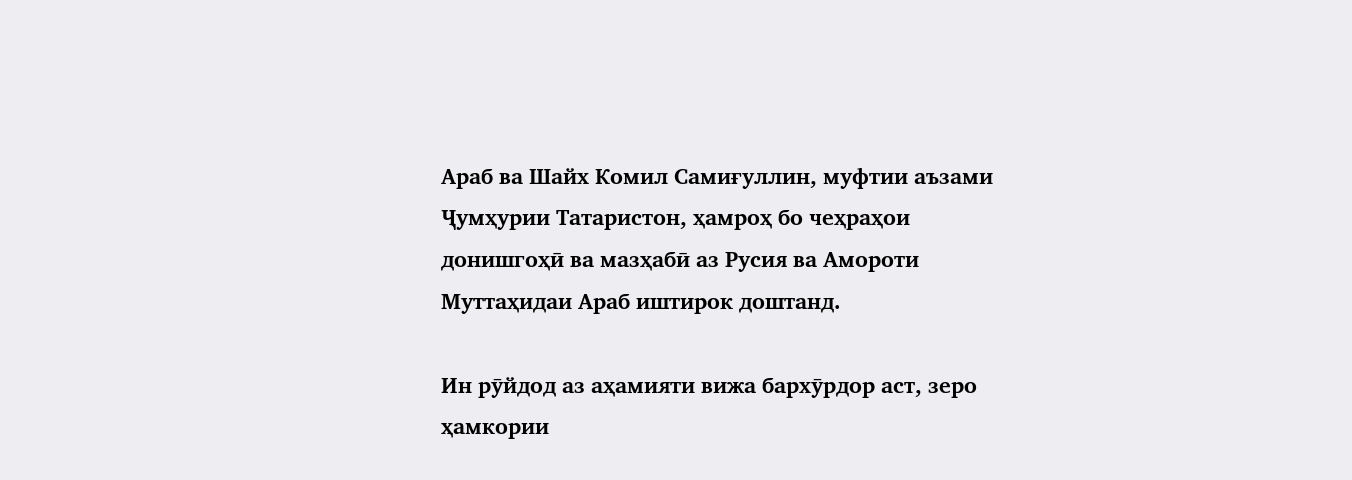Араб ва Шайх Комил Самиғуллин, муфтии аъзами Ҷумҳурии Татаристон, ҳамроҳ бо чеҳраҳои донишгоҳӣ ва мазҳабӣ аз Русия ва Амороти Муттаҳидаи Араб иштирок доштанд.

Ин рӯйдод аз аҳамияти вижа бархӯрдор аст, зеро ҳамкории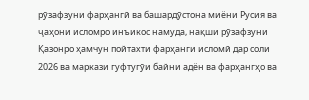рӯзафзуни фарҳангӣ ва башардӯстона миёни Русия ва ҷаҳони исломро инъикос намуда, нақши рӯзафзуни Қазонро ҳамчун пойтахти фарҳанги исломӣ дар соли 2026 ва маркази гуфтугӯи байни адён ва фарҳангҳо ва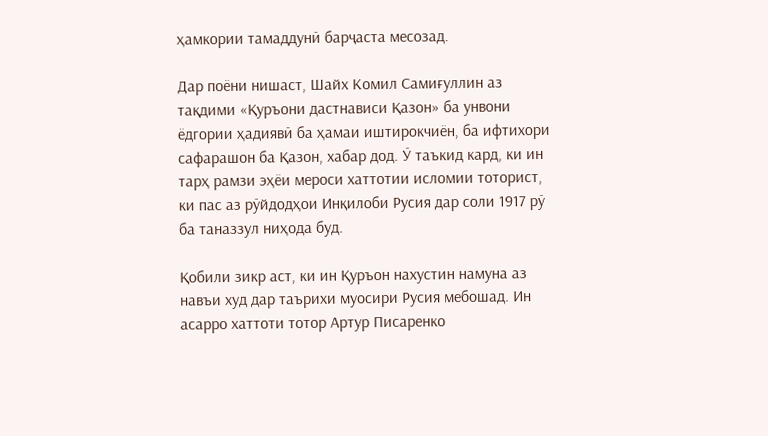ҳамкории тамаддунӣ барҷаста месозад.

Дар поёни нишаст, Шайх Комил Самиғуллин аз тақдими «Қуръони дастнависи Қазон» ба унвони ёдгории ҳадиявӣ ба ҳамаи иштирокчиён, ба ифтихори сафарашон ба Қазон, хабар дод. Ӯ таъкид кард, ки ин тарҳ рамзи эҳёи мероси хаттотии исломии тоторист, ки пас аз рӯйдодҳои Инқилоби Русия дар соли 1917 рӯ ба таназзул ниҳода буд.

Қобили зикр аст, ки ин Қуръон нахустин намуна аз навъи худ дар таърихи муосири Русия мебошад. Ин асарро хаттоти тотор Артур Писаренко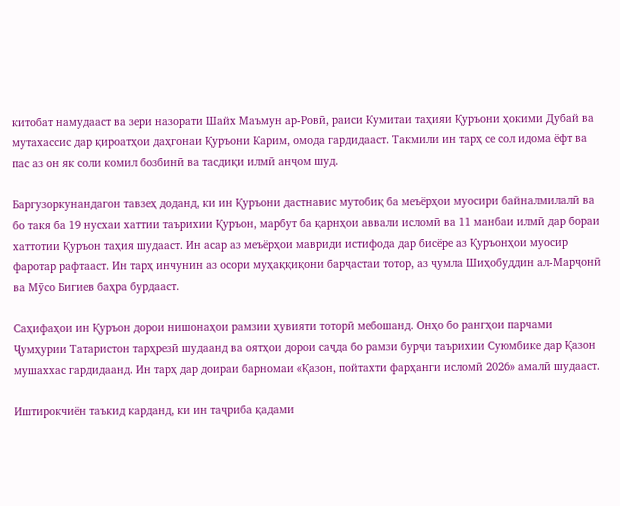китобат намудааст ва зери назорати Шайх Маъмун ар‑Ровӣ, раиси Кумитаи таҳияи Қуръони ҳокими Дубай ва мутахассис дар қироатҳои даҳгонаи Қуръони Карим, омода гардидааст. Такмили ин тарҳ се сол идома ёфт ва пас аз он як соли комил бозбинӣ ва тасдиқи илмӣ анҷом шуд.

Баргузоркунандагон тавзеҳ доданд, ки ин Қуръони дастнавис мутобиқ ба меъёрҳои муосири байналмилалӣ ва бо такя ба 19 нусхаи хаттии таърихии Қуръон, марбут ба қарнҳои аввали исломӣ ва 11 манбаи илмӣ дар бораи хаттотии Қуръон таҳия шудааст. Ин асар аз меъёрҳои мавриди истифода дар бисёре аз Қуръонҳои муосир фаротар рафтааст. Ин тарҳ инчунин аз осори муҳаққиқони барҷастаи тотор, аз ҷумла Шиҳобуддин ал‑Марҷонӣ ва Мӯсо Бигиев баҳра бурдааст.

Саҳифаҳои ин Қуръон дорои нишонаҳои рамзии ҳувияти тоторӣ мебошанд. Онҳо бо рангҳои парчами Ҷумҳурии Татаристон тарҳрезӣ шудаанд ва оятҳои дорои саҷда бо рамзи бурҷи таърихии Суюмбике дар Қазон мушаххас гардидаанд. Ин тарҳ дар доираи барномаи «Қазон, пойтахти фарҳанги исломӣ 2026» амалӣ шудааст.

Иштирокчиён таъкид карданд, ки ин таҷриба қадами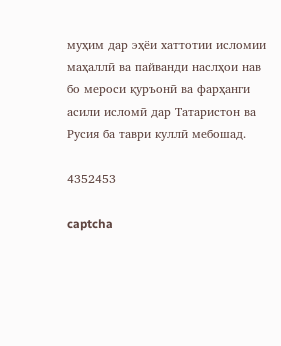муҳим дар эҳёи хаттотии исломии маҳаллӣ ва пайванди наслҳои нав бо мероси қуръонӣ ва фарҳанги асили исломӣ дар Татаристон ва Русия ба таври куллӣ мебошад.

4352453

captcha